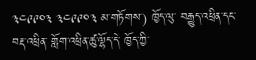༣༤༩༩༠༣ ༣༤༩༩༠༣ མ་གཏོགས་) ཁྱོད་ལུ་ བརྒྱུད་འཕྲིན་དང་བརྡ་འཕྲིན་ གློག་འཕྲིན་ཚུ་ལྷོད་དེ་ ཁྱོད་ཀྱི་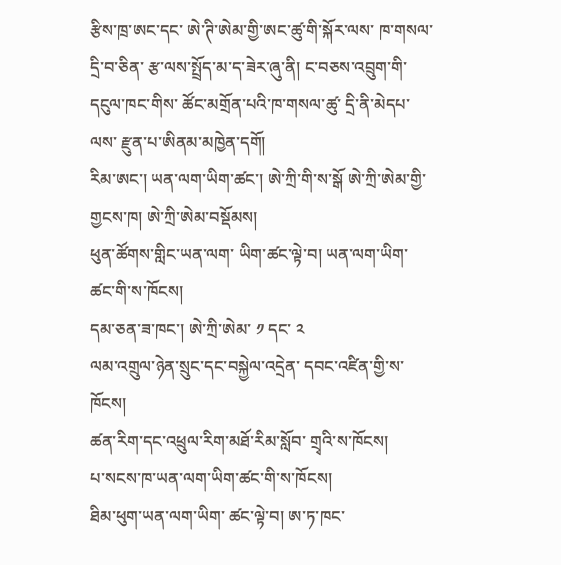རྩིས་ཁྲ་ཨང་དང་ ཨེ་ཊི་ཨེམ་གྱི་ཨང་ཚུ་གི་སྐོར་ལས་ ཁ་གསལ་དྲི་བ་ཅིན་ རྩ་ལས་སྤྲོད་མ་ད་ཟེར་ཞུ་ནི། ང་བཅས་འབྲུག་གི་དངུལ་ཁང་གིས་ ཚོང་མགྲོན་པའི་ཁ་གསལ་ཚུ་ དྲི་ནི་མེདཔ་ལས་ རྫུན་པ་ཨིནམ་མཁྱེན་དགོ།
རིམ་ཨང་། ཡན་ལག་ཡིག་ཚང་། ཨེ་ཀྲི་གི་ས་སྒོ ཨེ་ཀྲི་ཨེམ་གྱི་གྱངས་ཁ། ཨེ་ཀྲི་ཨེམ་བསྡོམས།
ཕུན་ཚོགས་གླིང་ཡན་ལག་ ཡིག་ཚང་ལྟེ་བ། ཡན་ལག་ཡིག་ཚང་གི་ས་ཁོངས།
དམ་ཅན་ཟ་ཁང་། ཨེ་ཀྲི་ཨེམ་ ༡ དང་ ༢
ལམ་འགྲུལ་ཉེན་སྲུང་དང་བསྐྱེལ་འདྲེན་ དབང་འཛིན་གྱི་ས་ཁོངས།
ཚན་རིག་དང་འཕྲུལ་རིག་མཐོ་རིམ་སློབ་ གྲྭའི་ས་ཁོངས།
པ་སངས་ཁ་ཡན་ལག་ཡིག་ཚང་གི་ས་ཁོངས།
ཐིམ་ཕུག་ཡན་ལག་ཡིག་ ཚང་ལྟེ་བ། ཨ་ཏ་ཁང་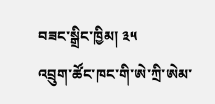བཟང་སྒྲིང་ཁྱིམ། ༣༥
འབྲུག་ཚོང་ཁང་གི་ཨེ་ཀྲི་ཨེམ་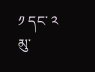༡ དང་ ༢
མུ་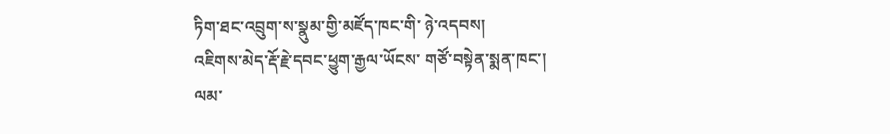ཏིག་ཐང་འབྲུག་ས་སྣུམ་གྱི་མཛོད་ཁང་གི་ ཉེ་འདབས།
འཇིགས་མེད་རྡོ་རྗེ་དབང་ཕྱུག་རྒྱལ་ཡོངས་ གཙོ་བསྟེན་སྨན་ཁང་།
ལམ་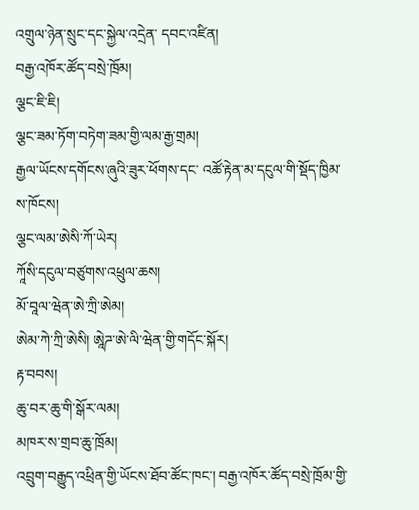འགྲུལ་ཉེན་སྲུང་དང་སྐྱེལ་འདྲེན་ དབང་འཛིན།
བརྒྱ་འཁོར་ཚོད་བསྲེ་ཁྲོམ།
ལྕང་ཇི་ཇི།
ལྕང་ཟམ་ཏོག་བཏེག་ཟམ་གྱི་ལམ་རྒྱ་གྲམ།
རྒྱལ་ཡོངས་དགོངས་ཞུའི་ཟུར་ཕོགས་དང་ འཚོ་རྟེན་མ་དངུལ་གི་སྡོད་ཁྱིམ་ས་ཁོངས།
ལྕང་ལམ་ཨེསི་ཀོ་ཡེར།
ཀཱོསི་དངུལ་བཙུགས་འཕྲུལ་ཆས།
མོ་བཱལ་ཝེན་ཨེ་ཀྲི་ཨེམ།
ཨེམ་ཀེ་ཀྲི་ཨེསི། ཨཱེཌ་ཨེ་ལི་ཝེན་གྱི་གདོང་སྐོར།
རྟ་བབས།
ཆུ་བར་ཆུ་གི་སྒོར་ལམ།
མཁར་ས་གྲབ་ཆུ་ཁྲོམ།
འབྲུག་བརྒྱུད་འཕྲིན་གྱི་ཡོངས་ཐོབ་ཚོང་ཁང་། བརྒྱ་འཁོར་ཚོད་བསྲེ་ཁྲོམ་གྱི་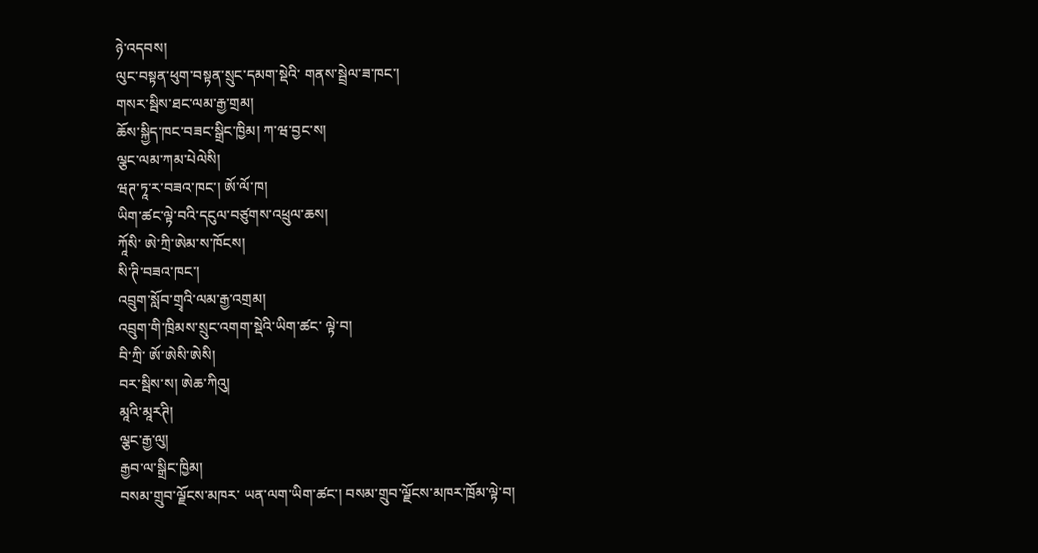ཉེ་འདབས།
ལུང་བསྟན་ཕུག་བསྟན་སྲུང་དམག་སྡེའི་ གནས་སྦྲེལ་ཟ་ཁང་།
གསར་སྦིས་ཐང་ལམ་རྒྱ་གྲམ།
ཆོས་སྐྱིད་ཁང་བཟང་སྒྲིང་ཁྱིམ། ཀ་ཝ་བྱང་ས།
ལྕང་ལམ་ཀམ་པེལེསི།
ཝཊ་ཏཱ་ར་བཟའ་ཁང་། ཨོ་ལོ་ཁ།
ཡིག་ཚང་ལྟེ་བའི་དངུལ་བཙུགས་འཕྲུལ་ཆས།
ཀཱོསི་ ཨེ་ཀྲི་ཨེམ་ས་ཁོངས།
སི་ཊི་བཟའ་ཁང་།
འབྲུག་སློབ་གྲྭའི་ལམ་རྒྱ་འགྲམ།
འབྲུག་གི་ཁྲིམས་སྲུང་འགག་སྡེའི་ཡིག་ཚང་ ལྟེ་བ།
བི་ཀྲི་ ཨོ་ཨེསི་ཨེསི།
བར་སྦིས་ས། ཨེཆ་ཀིའུ།
མཱའི་མཱརཊི།
ལྕང་རྒྱ་ལུ།
རྒྱབ་ལ་སྒྲིང་ཁྱིམ།
བསམ་གྲུབ་ལྗོངས་མཁར་ ཡན་ལག་ཡིག་ཚང་། བསམ་གྲུབ་ལྗོངས་མཁར་ཁྲོམ་ལྟེ་བ།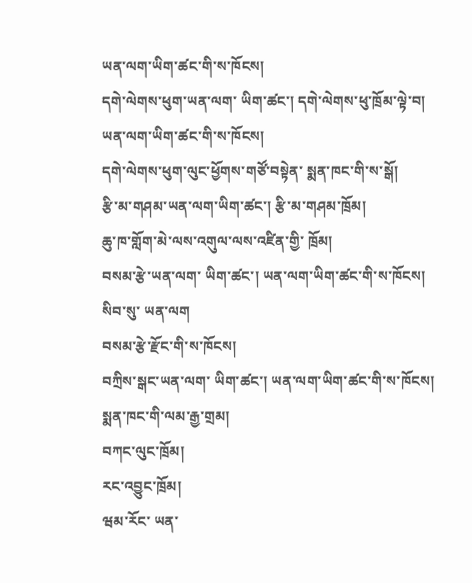ཡན་ལག་ཡིག་ཚང་གི་ས་ཁོངས།
དགེ་ལེགས་ཕུག་ཡན་ལག་ ཡིག་ཚང་། དགེ་ལེགས་ཕུ་ཁྲོམ་ལྟེ་བ།
ཡན་ལག་ཡིག་ཚང་གི་ས་ཁོངས།
དགེ་ལེགས་ཕུག་ལུང་ཕྱོགས་གཙོ་བསྟེན་ སྨན་ཁང་གི་ས་སྒོ།
རྩི་མ་གཤམ་ཡན་ལག་ཡིག་ཚང་། རྩི་མ་གཤམ་ཁྲོམ།
ཆུ་ཁ་གློག་མེ་ལས་འགུལ་ལས་འཛིན་གྱི་ ཁྲོམ།
བསམ་རྩེ་ཡན་ལག་ ཡིག་ཚང་། ཡན་ལག་ཡིག་ཚང་གི་ས་ཁོངས།
སིབ་སུ་ ཡན་ལག
བསམ་རྩེ་རྫོང་གི་ས་ཁོངས།
བཀྲིས་སྒང་ཡན་ལག་ ཡིག་ཚང་། ཡན་ལག་ཡིག་ཚང་གི་ས་ཁོངས།
སྨན་ཁང་གི་ལམ་རྒྱ་གྲམ།
བཀང་ལུང་ཁྲོམ།
རང་འབྱུང་ཁྲོམ།
ཝམ་རོང་ ཡན་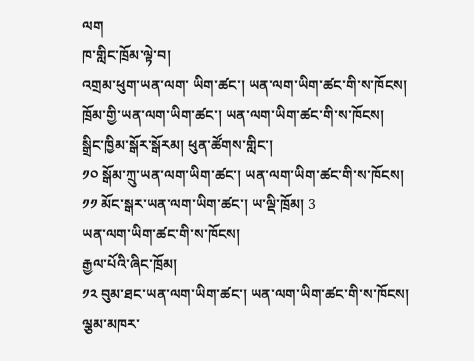ལག
ཁ་གླིང་ཁྲོམ་ལྟེ་བ།
འགྲམ་ཕུག་ཡན་ལག་ ཡིག་ཚང་། ཡན་ལག་ཡིག་ཚང་གི་ས་ཁོངས།
ཁྲོམ་གྱི་ཡན་ལག་ཡིག་ཚང་། ཡན་ལག་ཡིག་ཚང་གི་ས་ཁོངས།
སྒྲིང་ཁྱིམ་སྒོར་སྒོརམ། ཕུན་ཚོགས་གླིང་།
༡༠ སྒོམ་ཀྲུ་ཡན་ལག་ཡིག་ཚང་། ཡན་ལག་ཡིག་ཚང་གི་ས་ཁོངས།
༡༡ མོང་སྒར་ཡན་ལག་ཡིག་ཚང་། ཡ་ལྡི་ཁྲོམ། 3
ཡན་ལག་ཡིག་ཚང་གི་ས་ཁོངས།
རྒྱལ་པོའི་ཞིང་ཁྲོམ།
༡༢ བུམ་ཐང་ཡན་ལག་ཡིག་ཚང་། ཡན་ལག་ཡིག་ཚང་གི་ས་ཁོངས།
ལྕམ་མཁར་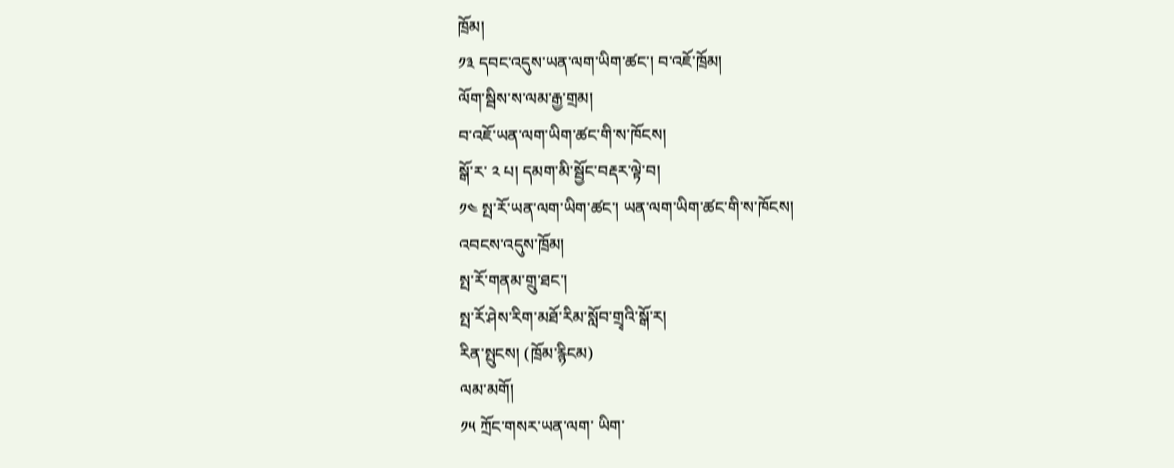ཁྲོམ།
༡༣ དབང་འདུས་ཡན་ལག་ཡིག་ཚང་། བ་འཇོ་ཁྲོམ།
ལོག་སྦིས་ས་ལམ་རྒྱ་གྲམ།
བ་འཇོ་ཡན་ལག་ཡིག་ཚང་གི་ས་ཁོངས།
སྒོ་ར་ ༢ པ། དམག་མི་སྦྱོང་བརྡར་ལྟེ་བ།
༡༤ སྤ་རོ་ཡན་ལག་ཡིག་ཚང་། ཡན་ལག་ཡིག་ཚང་གི་ས་ཁོངས།
འབངས་འདུས་ཁྲོམ།
སྤ་རོ་གནམ་གྲུ་ཐང་།
སྤ་རོ་ཤེས་རིག་མཐོ་རིམ་སློབ་གྲྭའི་སྒོ་ར།
རིན་སྤུངས། (ཁྲོམ་རྙིངམ)
ལམ་མགོ།
༡༥ ཀྲོང་གསར་ཡན་ལག་ ཡིག་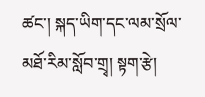ཚང་། སྐད་ཡིག་དང་ལམ་སྲོལ་མཐོ་རིམ་སློབ་གྲྭ། སྟག་རྩེ།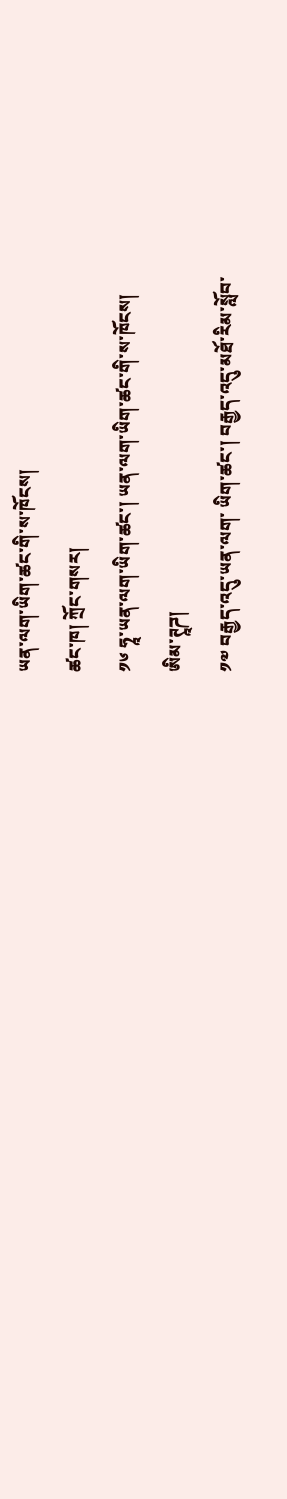ཡན་ལག་ཡིག་ཚང་གི་ས་ཁོངས།
ཚང་ཁ། ཀྲོང་གསར།
༡༦ ཧཱ་ཡན་ལག་ཡིག་ཚང་། ཡན་ལག་ཡིག་ཚང་གི་ས་ཁོངས།
ཨིམ་ཊཱཌ།
༡༧ བརྒྱད་འདུ་ཡན་ལག་ ཡིག་ཚང་། བརྒྱད་འདུ་མཐོ་རིམ་སློབ་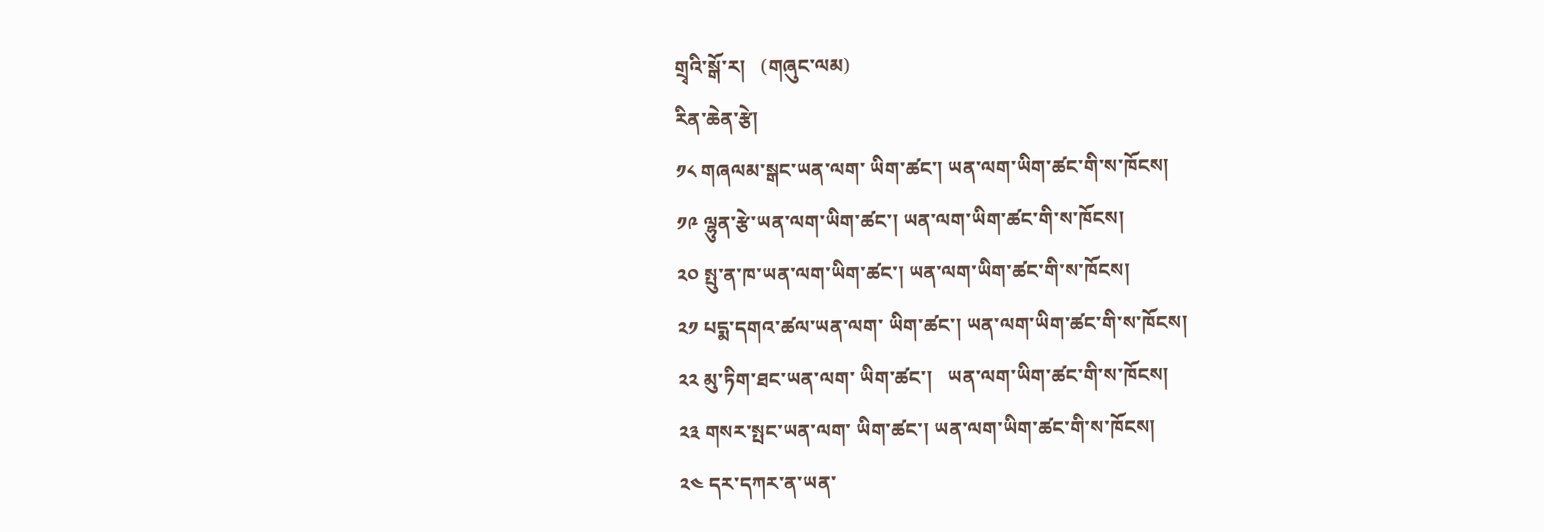གྲྭའི་སྒོ་ར།   (གཞུང་ལམ)
རིན་ཆེན་རྩེ།
༡༨ གཞལམ་སྒང་ཡན་ལག་ ཡིག་ཚང་། ཡན་ལག་ཡིག་ཚང་གི་ས་ཁོངས།
༡༩ ལྷུན་རྩེ་ཡན་ལག་ཡིག་ཚང་། ཡན་ལག་ཡིག་ཚང་གི་ས་ཁོངས།
༢༠ སྤུ་ན་ཁ་ཡན་ལག་ཡིག་ཚང་། ཡན་ལག་ཡིག་ཚང་གི་ས་ཁོངས།
༢༡ པདྨ་དགའ་ཚལ་ཡན་ལག་ ཡིག་ཚང་། ཡན་ལག་ཡིག་ཚང་གི་ས་ཁོངས།
༢༢ མུ་ཏིག་ཐང་ཡན་ལག་ ཡིག་ཚང་།   ཡན་ལག་ཡིག་ཚང་གི་ས་ཁོངས།
༢༣ གསར་སྤང་ཡན་ལག་ ཡིག་ཚང་། ཡན་ལག་ཡིག་ཚང་གི་ས་ཁོངས།
༢༤ དར་དཀར་ན་ཡན་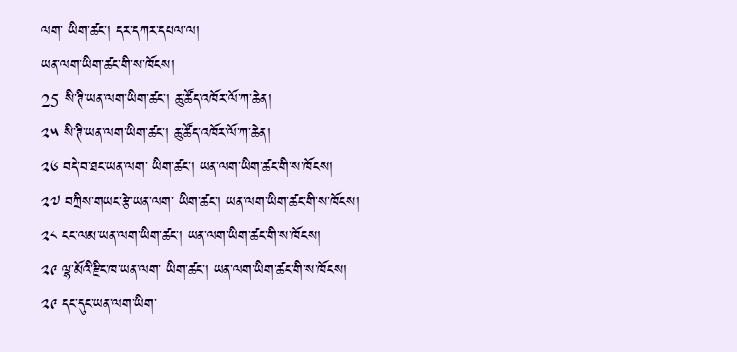ལག་ ཡིག་ཚང་། དར་དཀར་དཔལ་ལ།
ཡན་ལག་ཡིག་ཚང་གི་ས་ཁོངས།
25 སི་ཊི་ཡན་ལག་ཡིག་ཚང་། ཆུ་ཚོད་འཁོར་ལོ་ཀ་ཆེན།
༢༥ སི་ཊི་ཡན་ལག་ཡིག་ཚང་། ཆུ་ཚོད་འཁོར་ལོ་ཀ་ཆེན།
༢༦ བདེ་བ་ཐང་ཡན་ལག་ ཡིག་ཚང་། ཡན་ལག་ཡིག་ཚང་གི་ས་ཁོངས།
༢༧ བཀྲིས་གཡང་རྩེ་ཡན་ལག་ ཡིག་ཚང་། ཡན་ལག་ཡིག་ཚང་གི་ས་ཁོངས།
༢༨ ངང་ལམ་ཡན་ལག་ཡིག་ཚང་། ཡན་ལག་ཡིག་ཚང་གི་ས་ཁོངས།
༢༩ ལྷ་མོའི་རྫིང་ཁ་ཡན་ལག་ ཡིག་ཚང་། ཡན་ལག་ཡིག་ཚང་གི་ས་ཁོངས།
༢༩ དང་དུང་ཡན་ལག་ཡིག་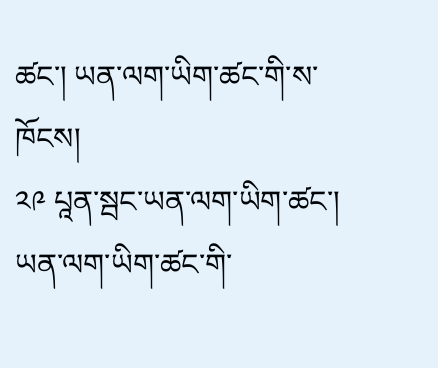ཚང་། ཡན་ལག་ཡིག་ཚང་གི་ས་ཁོངས།
༢༩ པཱན་སྦང་ཡན་ལག་ཡིག་ཚང་། ཡན་ལག་ཡིག་ཚང་གི་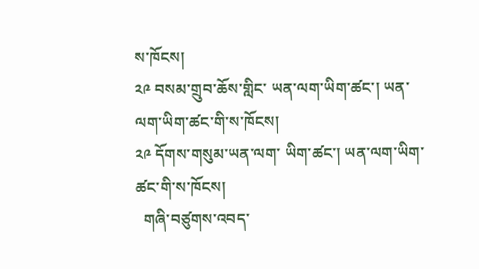ས་ཁོངས།
༢༩ བསམ་གྲུབ་ཆོས་གླིང་ ཡན་ལག་ཡིག་ཚང་། ཡན་ལག་ཡིག་ཚང་གི་ས་ཁོངས།
༢༩ དོགས་གསུམ་ཡན་ལག་ ཡིག་ཚང་། ཡན་ལག་ཡིག་ཚང་གི་ས་ཁོངས།
  གཞི་བཙུགས་འབད་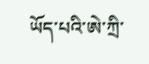ཡོད་པའི་ཨེ་ཀྲི་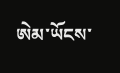ཨེམ་ཡོངས་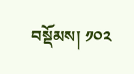བསྡོམས། ༡༠༢